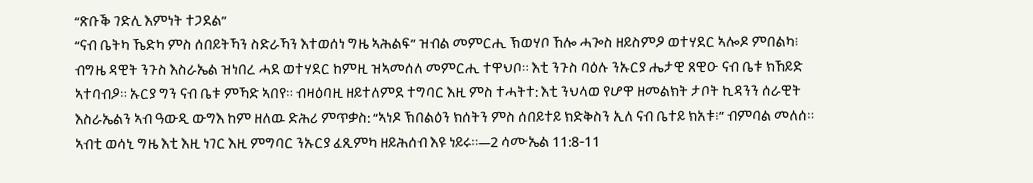“ጽቡቕ ገድሊ እምነት ተጋደል”
“ናብ ቤትካ ኼድካ ምስ ሰበይትኻን ስድራኻን እተወሰነ ግዜ ኣሕልፍ” ዝብል መምርሒ ኽወሃቦ ኸሎ ሓጐስ ዘይስምዖ ወተሃደር ኣሎዶ ምበልካ፧
ብግዜ ዳዊት ንጉስ እስራኤል ዝነበረ ሓደ ወተሃደር ከምዚ ዝኣመሰለ መምርሒ ተዋህቦ። እቲ ንጉስ ባዕሉ ንኡርያ ሔታዊ ጸዊዑ ናብ ቤቱ ክኸይድ ኣተባብዖ። ኡርያ ግን ናብ ቤቱ ምኻድ ኣበየ። ብዛዕባዚ ዘይተለምደ ተግባር እዚ ምስ ተሓትተ: እቲ ንህላወ የሆዋ ዘመልክት ታቦት ኪዳንን ሰራዊት እስራኤልን ኣብ ዓውዲ ውግእ ከም ዘለዉ ድሕሪ ምጥቃስ: “ኣነዶ ኽበልዕን ክሰትን ምስ ሰበይተይ ክድቅስን ኢለ ናብ ቤተይ ክአቱ፧” ብምባል መለሰ። ኣብቲ ወሳኒ ግዜ እቲ እዚ ነገር እዚ ምግባር ንኡርያ ፈጺምካ ዘይሕሰብ እዩ ነይሩ።—2 ሳሙኤል 11:8-11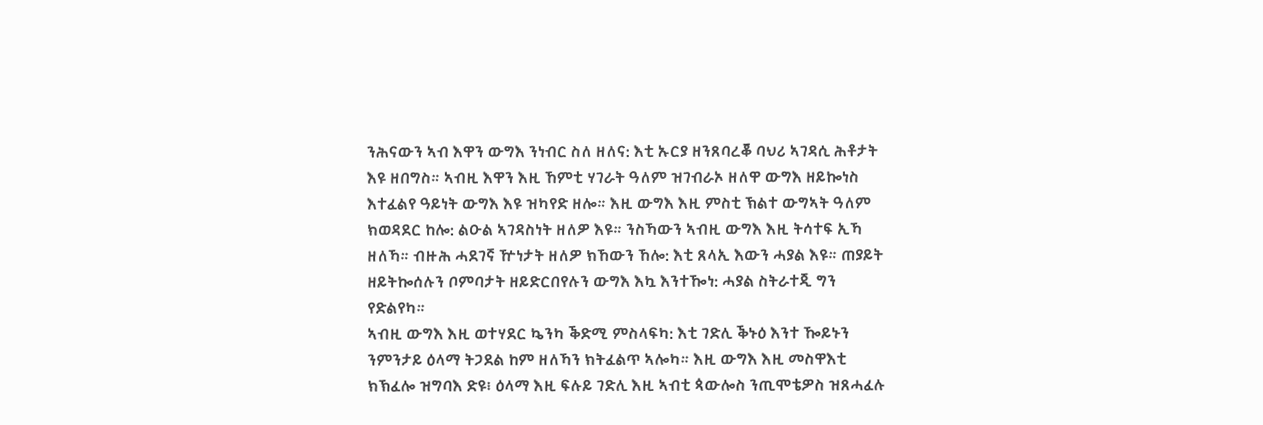ንሕናውን ኣብ እዋን ውግእ ንነብር ስለ ዘለና: እቲ ኡርያ ዘንጸባረቖ ባህሪ ኣገዳሲ ሕቶታት እዩ ዘበግስ። ኣብዚ እዋን እዚ ኸምቲ ሃገራት ዓለም ዝገብራኦ ዘለዋ ውግእ ዘይኰነስ እተፈልየ ዓይነት ውግእ እዩ ዝካየድ ዘሎ። እዚ ውግእ እዚ ምስቲ ኽልተ ውግኣት ዓለም ክወዳደር ከሎ: ልዑል ኣገዳስነት ዘለዎ እዩ። ንስኻውን ኣብዚ ውግእ እዚ ትሳተፍ ኢኻ ዘለኻ። ብዙሕ ሓደገኛ ዅነታት ዘለዎ ክኸውን ኸሎ: እቲ ጸላኢ እውን ሓያል እዩ። ጠያይት ዘይትኰሰሉን ቦምባታት ዘይድርበየሉን ውግእ እኳ እንተዀነ: ሓያል ስትራተጂ ግን የድልየካ።
ኣብዚ ውግእ እዚ ወተሃደር ኴንካ ቕድሚ ምስላፍካ: እቲ ገድሊ ቕኑዕ እንተ ዀይኑን ንምንታይ ዕላማ ትጋደል ከም ዘለኻን ክትፈልጥ ኣሎካ። እዚ ውግእ እዚ መስዋእቲ ክኽፈሎ ዝግባእ ድዩ፧ ዕላማ እዚ ፍሉይ ገድሊ እዚ ኣብቲ ጳውሎስ ንጢሞቴዎስ ዝጸሓፈሉ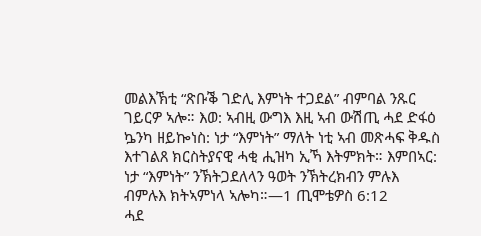መልእኽቲ “ጽቡቕ ገድሊ እምነት ተጋደል” ብምባል ንጹር ገይርዎ ኣሎ። እወ: ኣብዚ ውግእ እዚ ኣብ ውሽጢ ሓደ ድፋዕ ኴንካ ዘይኰነስ: ነታ “እምነት” ማለት ነቲ ኣብ መጽሓፍ ቅዱስ እተገልጸ ክርስትያናዊ ሓቂ ሒዝካ ኢኻ እትምክት። እምበኣር: ነታ “እምነት” ንኽትጋደለላን ዓወት ንኽትረክብን ምሉእ ብምሉእ ክትኣምነላ ኣሎካ።—1 ጢሞቴዎስ 6:12
ሓደ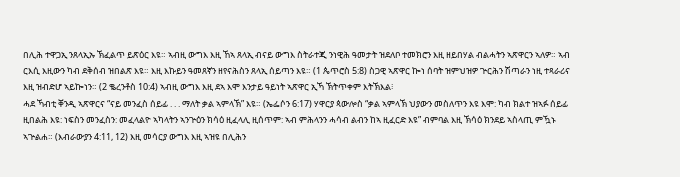በሊሕ ተዋጋኢ ንጸላኢኡ ኽፈልጥ ይጽዕር እዩ። ኣብዚ ውግእ እዚ ኸኣ ጸላኢ ብናይ ውግእ ስትራተጂ ንነዊሕ ዓመታት ዝደለቦ ተመክሮን እዚ ዘይበሃል ብልሓትን ኣጽዋርን ኣለዎ። ኣብ ርእሲ እዚውን ካብ ደቅሰብ ዝበልጽ እዩ። እዚ እኩይን ዓመጸኛን ዘየናሕስን ጸላኢ ሰይጣን እዩ። (1 ጴጥሮስ 5:8) ስጋዊ ኣጽዋር ኰነ ሰባት ዝምህዝዎ ጕርሕን ሽጣራን ነዚ ተጻራሪና እዚ ዝብድሆ ኣይኰነን። (2 ቈረንቶስ 10:4) ኣብዚ ውግእ እዚ ደኣ እሞ እንታይ ዓይነት ኣጽዋር ኢኻ ኽትጥቀም እትኽእል፧
ሓደ ኻብቲ ቐንዲ ኣጽዋርና “ናይ መንፈስ ሰይፊ . . . ማለት ቃል ኣምላኽ” እዩ። (ኤፌሶን 6:17) ሃዋርያ ጳውሎስ “ቃል ኣምላኽ ህያውን መስለጥን እዩ እሞ: ካብ ክልተ ዝኣፉ ሰይፊ ዚበልሕ እዩ: ነፍስን መንፈስን: መፈላልዮ ኣካላትን ኣንጕዕን ክሳዕ ዚፈላሊ ዚሰጥም: ኣብ ምሕላንን ሓሳብ ልብን ከኣ ዚፈርድ እዩ” ብምባል እዚ ኽሳዕ ክንደይ ኣስላጢ ምዃኑ ኣጕልሐ። (እብራውያን 4:11, 12) እዚ መሳርያ ውግእ እዚ ኣዝዩ በሊሕን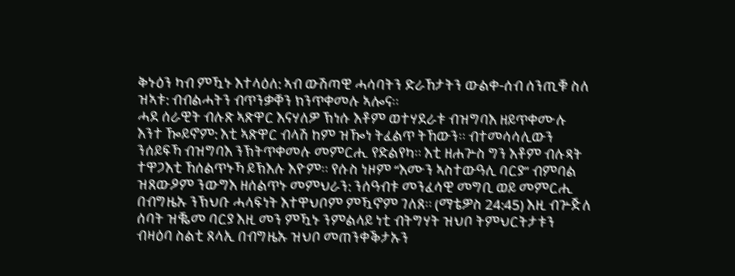ቅኑዕን ካብ ምዃኑ እተላዕለ: ኣብ ውሽጣዊ ሓሳባትን ድራኸታትን ውልቀ-ሰብ ሰንጢቑ ስለ ዝኣቱ: ብብልሓትን ብጥንቃቐን ክንጥቀመሉ ኣሎና።
ሓደ ሰራዊት ብሉጽ ኣጽዋር እናሃለዎ ኽነሱ እቶም ወተሃደራቱ ብዝግባእ ዘይጥቀሙሉ እንተ ዀይኖም: እቲ ኣጽዋር ብላሽ ከም ዝዀነ ትፈልጥ ትኸውን። ብተመሳሳሊውን ንሰይፍኻ ብዝግባእ ንኽትጥቀመሉ መምርሒ የድልየካ። እቲ ዘሐጕስ ግን እቶም ብሉጻት ተዋጋእቲ ኸሰልጥኑኻ ይኽእሉ እዮም። የሱስ ነዞም “እሙን ኣስተውዓሊ ባርያ” ብምባል ዝጸውዖም ንውግእ ዘሰልጥኑ መምህራን: ንሰዓብቱ መንፈሳዊ መግቢ ወይ መምርሒ በብግዜኡ ንኽህቡ ሓላፍነት እተዋህቦም ምዃኖም ገለጸ። (ማቴዎስ 24:45) እዚ ብጕጅለ ሰባት ዝቘመ ባርያ እዚ መን ምዃኑ ንምልላይ ነቲ ብትግሃት ዝህቦ ትምህርትታቱን ብዛዕባ ስልቲ ጸላኢ በብግዜኡ ዝህቦ መጠንቀቕታኡን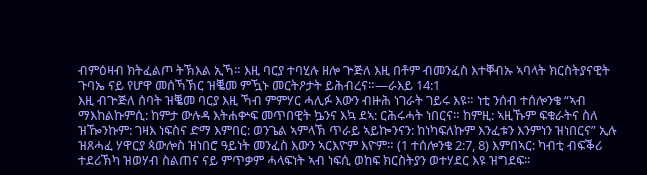ብምዕዛብ ክትፈልጦ ትኽእል ኢኻ። እዚ ባርያ ተባሂሉ ዘሎ ጕጅለ እዚ በቶም ብመንፈስ እተቐብኡ ኣባላት ክርስትያናዊት ጉባኤ ናይ የሆዋ መሰኻኽር ዝቘመ ምዃኑ መርትዖታት ይሕብረና።—ራእይ 14:1
እዚ ብጕጅለ ሰባት ዝቘመ ባርያ እዚ ኻብ ምምሃር ሓሊፉ እውን ብዙሕ ነገራት ገይሩ እዩ። ነቲ ንሰብ ተሰሎንቄ “ኣብ ማእከልኩምሲ: ከምታ ውሉዳ እትሐቍፍ መጥበዊት ኴንና እኳ ደኣ: ርሕሩሓት ነበርና። ከምዚ: ኣዚኹም ፍቁራትና ስለ ዝዀንኩም: ገዛእ ነፍስና ድማ እምበር: ወንጌል ኣምላኽ ጥራይ ኣይኰንናን: ከነካፍለኩም እንፈቱን እንምነን ዝነበርና” ኢሉ ዝጸሓፈ ሃዋርያ ጳውሎስ ዝነበሮ ዓይነት መንፈስ እውን ኣርእዮም እዮም። (1 ተሰሎንቄ 2:7, 8) እምበኣር: ካብቲ ብፍቕሪ ተደሪኽካ ዝወሃብ ስልጠና ናይ ምጥቃም ሓላፍነት ኣብ ነፍሲ ወከፍ ክርስትያን ወተሃደር እዩ ዝግደፍ።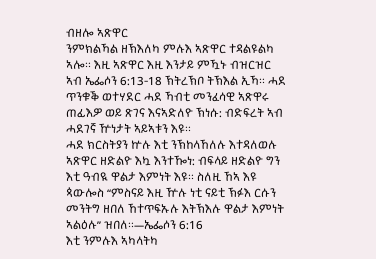ብዘሎ ኣጽዋር
ንምክልኻል ዘኽእለካ ምሉእ ኣጽዋር ተዳልዩልካ ኣሎ። እዚ ኣጽዋር እዚ እንታይ ምዃኑ ብዝርዝር ኣብ ኤፌሶን 6:13-18 ኽትረኽቦ ትኽእል ኢኻ። ሓደ ጥንቁቕ ወተሃደር ሓደ ኻብቲ መንፈሳዊ ኣጽዋሩ ጠፊእዎ ወይ ጽገና እናኣድለዮ ኽነሱ: ብድፍረት ኣብ ሓደገኛ ዅነታት ኣይኣቱን እዩ።
ሓደ ክርስትያን ኵሉ እቲ ንኽከላኸለሉ እተዳለወሉ ኣጽዋር ዘድልዮ እኳ እንተዀነ: ብፍላይ ዘድልዮ ግን እቲ ዓብዪ ዋልታ እምነት እዩ። ስለዚ ኸኣ እዩ ጳውሎስ “ምስናይ እዚ ዅሉ ነቲ ናይቲ ኽፉእ ርሱን መንትግ ዘበለ ኸተጥፍኡሉ እትኽእሉ ዋልታ እምነት ኣልዕሉ” ዝበለ።—ኤፌሶን 6:16
እቲ ንምሉእ ኣካላትካ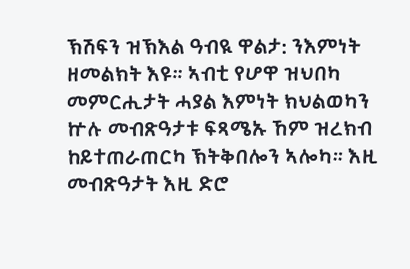ኽሽፍን ዝኽእል ዓብዪ ዋልታ: ንእምነት ዘመልክት እዩ። ኣብቲ የሆዋ ዝህበካ መምርሒታት ሓያል እምነት ክህልወካን ኵሉ መብጽዓታቱ ፍጻሜኡ ኸም ዝረክብ ከይተጠራጠርካ ኽትቅበሎን ኣሎካ። እዚ መብጽዓታት እዚ ድሮ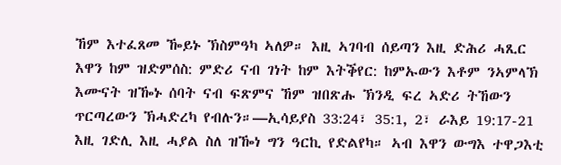ኸም እተፈጸመ ዀይኑ ኽስምዓካ ኣለዎ። እዚ ኣገባብ ሰይጣን እዚ ድሕሪ ሓጺር እዋን ከም ዝድምሰስ: ምድሪ ናብ ገነት ከም እትቕየር: ከምኡውን እቶም ንኣምላኽ እሙናት ዝዀኑ ሰባት ናብ ፍጽምና ኸም ዝበጽሑ ኽንዲ ፍረ ኣድሪ ትኸውን ጥርጣረውን ኽሓድረካ የብሉን።—ኢሳይያስ 33:24፣ 35:1, 2፣ ራእይ 19:17-21
እዚ ገድሊ እዚ ሓያል ስለ ዝዀነ ግን ዓርኪ የድልየካ። ኣብ እዋን ውግእ ተዋጋእቲ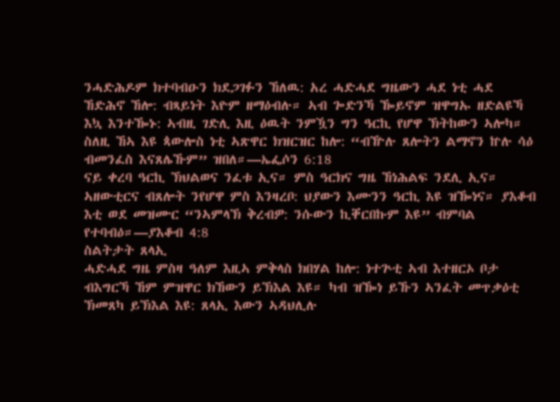ንሓድሕዶም ክተባብዑን ክደጋገፉን ኸለዉ: አረ ሓድሓደ ግዜውን ሓደ ነቲ ሓደ ኸድሕኖ ኸሎ: ብጻይነት እዮም ዘማዕብሉ። ኣብ ጐድንኻ ዀይኖም ዝዋግኡ ዘድልዩኻ እኳ እንተዀኑ: ኣብዚ ገድሊ እዚ ዕዉት ንምዃን ግን ዓርኪ የሆዋ ኽትከውን ኣሎካ። ስለዚ ኸኣ እዩ ጳውሎስ ነቲ ኣጽዋር ክዝርዝር ከሎ: “ብዅሉ ጸሎትን ልማኖን ኵሉ ሳዕ ብመንፈስ እናጸሌኹም” ዝበለ።—ኤፌሶን 6:18
ናይ ቀረባ ዓርኪ ኽህልወና ንፈቱ ኢና። ምስ ዓርክና ግዜ ኸነሕልፍ ንደሊ ኢና። ኣዘውቲርና ብጸሎት ንየሆዋ ምስ እንዛረቦ: ህያውን እሙንን ዓርኪ እዩ ዝዀነና። ያእቆብ እቲ ወደ መዝሙር “ንኣምላኽ ቅረብዎ: ንሱውን ኪቐርበኩም እዩ” ብምባል የተባብዕ።—ያእቆብ 4:8
ስልትታት ጸላኢ
ሓድሓደ ግዜ ምስዛ ዓለም እዚኣ ምቅላስ ክበሃል ከሎ: ነተጕቲ ኣብ እተዘርኦ ቦታ ብእግርኻ ኸም ምዝዋር ክኸውን ይኽእል እዩ። ካብ ዝዀነ ይኹን ኣንፈት መጥቃዕቲ ኽመጸካ ይኽእል እዩ: ጸላኢ እውን ኣዳህሊሉ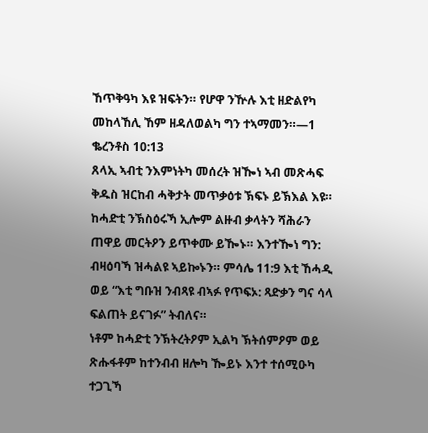ኸጥቅዓካ እዩ ዝፍትን። የሆዋ ንዅሉ እቲ ዘድልየካ መከላኸሊ ኸም ዘዳለወልካ ግን ተኣማመን።—1 ቈረንቶስ 10:13
ጸላኢ ኣብቲ ንእምነትካ መሰረት ዝዀነ ኣብ መጽሓፍ ቅዱስ ዝርከብ ሓቅታት መጥቃዕቱ ኽፍኑ ይኽእል እዩ። ከሓድቲ ንኽስዕሩኻ ኢሎም ልዙብ ቃላትን ሻሕራን ጠዋይ መርትዖን ይጥቀሙ ይዀኑ። እንተዀነ ግን: ብዛዕባኻ ዝሓልዩ ኣይኰኑን። ምሳሌ 11:9 እቲ ኸሓዲ ወይ “እቲ ግቡዝ ንብጻዩ ብኣፉ የጥፍኦ: ጻድቃን ግና ሳላ ፍልጠት ይናገፉ” ትብለና።
ነቶም ከሓድቲ ንኽትረትዖም ኢልካ ኽትሰምዖም ወይ ጽሑፋቶም ከተንብብ ዘሎካ ዀይኑ እንተ ተሰሚዑካ ተጋጊኻ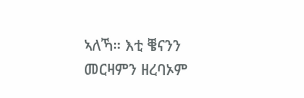ኣለኻ። እቲ ቔናንን መርዛምን ዘረባኦም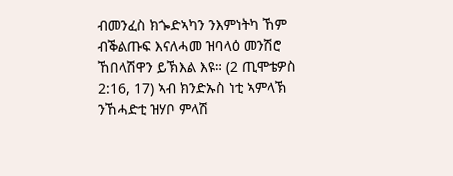ብመንፈስ ክጐድኣካን ንእምነትካ ኸም ብቕልጡፍ እናለሓመ ዝባላዕ መንሽሮ ኸበላሽዋን ይኽእል እዩ። (2 ጢሞቴዎስ 2:16, 17) ኣብ ክንድኡስ ነቲ ኣምላኽ ንኸሓድቲ ዝሃቦ ምላሽ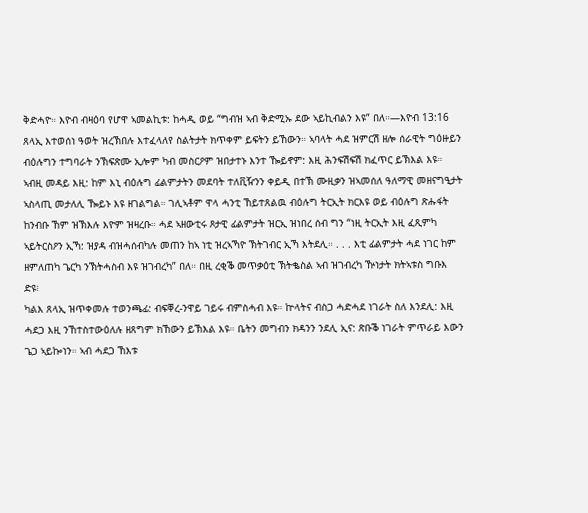ቅድሓዮ። እዮብ ብዛዕባ የሆዋ ኣመልኪቱ: ከሓዲ ወይ “ግብዝ ኣብ ቅድሚኡ ደው ኣይኪብልን እዩ” በለ።—እዮብ 13:16
ጸላኢ እተወሰነ ዓወት ዝረኽበሉ እተፈላለየ ስልትታት ክጥቀም ይፍትን ይኸውን። ኣባላት ሓደ ዝምርሽ ዘሎ ሰራዊት ግዕዙይን ብዕሉግን ተግባራት ንኽፍጽሙ ኢሎም ካብ መስርዖም ዝበታተኑ እንተ ዀይኖም: እዚ ሕንፍሽፍሽ ክፈጥር ይኽእል እዩ።
ኣብዚ መዳይ እዚ: ከም እኒ ብዕሉግ ፊልምታትን መደባት ተለቪዥንን ቀይዲ በተኽ ሙዚቃን ዝኣመሰለ ዓለማዊ መዘናግዒታት ኣስላጢ መታለሊ ዀይኑ እዩ ዘገልግል። ገሊኣቶም ዋላ ሓንቲ ኸይተጸልዉ ብዕሉግ ትርኢት ክርእዩ ወይ ብዕሉግ ጽሑፋት ከንብቡ ኸም ዝኽእሉ እዮም ዝዛረቡ። ሓደ ኣዘውቲሩ ጾታዊ ፊልምታት ዝርኢ ዝነበረ ሰብ ግን “ነዚ ትርኢት እዚ ፈጺምካ ኣይትርስዖን ኢኻ: ዝያዳ ብዝሓሰብካሉ መጠን ከኣ ነቲ ዝረኣኻዮ ኽትገብር ኢኻ እትደሊ። . . . እቲ ፊልምታት ሓደ ነገር ከም ዘምለጠካ ጌርካ ንኽትሓስብ እዩ ዝገብረካ” በለ። በዚ ረቂቕ መጥቃዕቲ ኽትቈስል ኣብ ዝገብረካ ዅነታት ክትኣቱስ ግቡእ ድዩ፧
ካልእ ጸላኢ ዝጥቀመሉ ተወንጫፊ: ብፍቐረ-ንዋይ ገይሩ ብምስሓብ እዩ። ኵላትና ብስጋ ሓድሓደ ነገራት ስለ እንደሊ: እዚ ሓደጋ እዚ ንኸተስተውዕለሉ ዘጸግም ክኸውን ይኽእል እዩ። ቤትን መግብን ክዳንን ንደሊ ኢና: ጽቡቕ ነገራት ምጥራይ እውን ጌጋ ኣይኰነን። ኣብ ሓደጋ ኸእቱ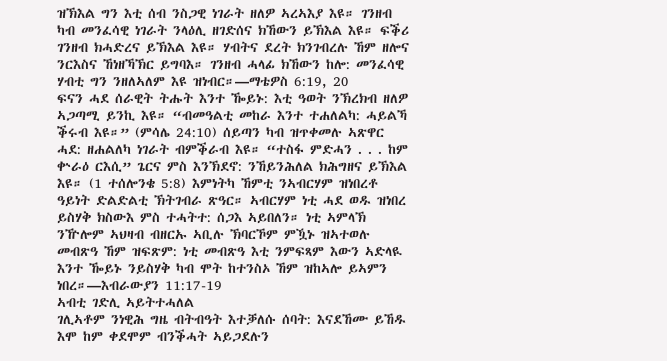ዝኽእል ግን እቲ ሰብ ንስጋዊ ነገራት ዘለዎ ኣረኣእያ እዩ። ገንዘብ ካብ መንፈሳዊ ነገራት ንላዕሊ ዘገድሰና ክኸውን ይኽእል እዩ። ፍቕሪ ገንዘብ ክሓድረና ይኽእል እዩ። ሃብትና ደረት ክንገብረሉ ኸም ዘሎና ንርእስና ኸነዘኻኽር ይግባእ። ገንዘብ ሓላፊ ክኸውን ከሎ: መንፈሳዊ ሃብቲ ግን ንዘለኣለም እዩ ዝነብር።—ማቴዎስ 6:19, 20
ፍናን ሓደ ሰራዊት ትሑት እንተ ዀይኑ: እቲ ዓወት ንኽረክብ ዘለዎ ኣጋጣሚ ይንኪ እዩ። “ብመዓልቲ መከራ እንተ ተሐለልካ: ሓይልኻ ቕሩብ እዩ።” (ምሳሌ 24:10) ሰይጣን ካብ ዝጥቀመሉ ኣጽዋር ሓደ: ዘሐልለካ ነገራት ብምቕራብ እዩ። “ተስፋ ምድሓን . . . ከም ቍራዕ ርእሲ” ጌርና ምስ እንኽደኖ: ንኸይንሕለል ክሕግዘና ይኽእል እዩ። (1 ተሰሎንቄ 5:8) እምነትካ ኸምቲ ንኣብርሃም ዝነበረቶ ዓይነት ድልድልቲ ኽትገብራ ጽዓር። ኣብርሃም ነቲ ሓደ ወዱ ዝነበረ ይስሃቅ ክስውእ ምስ ተሓትተ: ሰጋእ ኣይበለን። ነቲ ኣምላኽ ንዅሎም ኣህዛብ ብዘርኡ ኣቢሉ ኽባርኾም ምዃኑ ዝኣተወሉ መብጽዓ ኸም ዝፍጽም: ነቲ መብጽዓ እቲ ንምፍጻም እውን ኣድላዪ እንተ ዀይኑ ንይስሃቅ ካብ ሞት ከተንስኦ ኸም ዝከኣሎ ይኣምን ነበረ።—እብራውያን 11:17-19
ኣብቲ ገድሊ ኣይትተሓለል
ገሊኣቶም ንነዊሕ ግዜ ብትብዓት እተቓለሱ ሰባት: እናደኸሙ ይኸዱ እሞ ከም ቀደሞም ብንቕሓት ኣይጋደሉን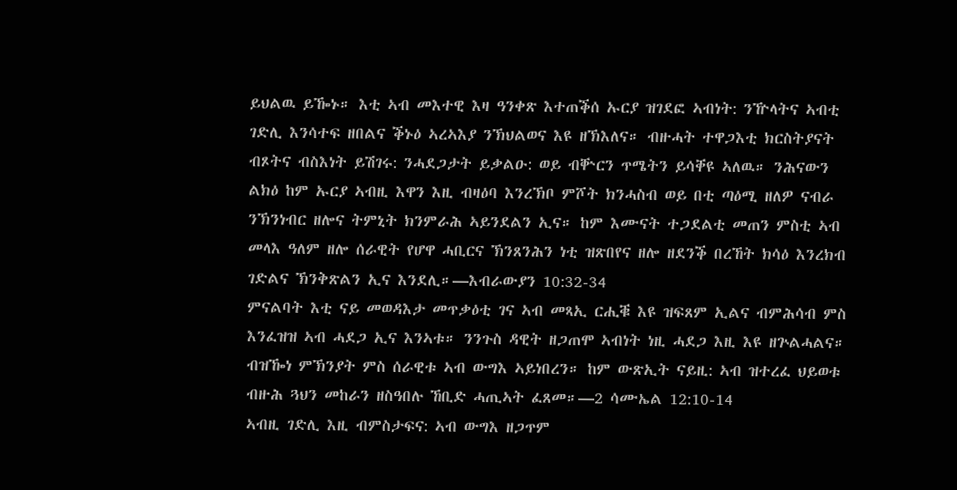ይህልዉ ይዀኑ። እቲ ኣብ መእተዊ እዛ ዓንቀጽ እተጠቕሰ ኡርያ ዝገደፎ ኣብነት: ንዅላትና ኣብቲ ገድሊ እንሳተፍ ዘበልና ቕኑዕ ኣረኣእያ ንኽህልወና እዩ ዘኽእለና። ብዙሓት ተዋጋእቲ ክርስትያናት ብጾትና ብስእነት ይሽገሩ: ንሓደጋታት ይቃልዑ: ወይ ብቝርን ጥሜትን ይሳቐዩ ኣለዉ። ንሕናውን ልክዕ ከም ኡርያ ኣብዚ እዋን እዚ ብዛዕባ እንረኽቦ ምሾት ክንሓስብ ወይ በቲ ጣዕሚ ዘለዎ ናብራ ንኽንነብር ዘሎና ትምኒት ክንምራሕ ኣይንደልን ኢና። ከም እሙናት ተጋደልቲ መጠን ምስቲ ኣብ መላእ ዓለም ዘሎ ሰራዊት የሆዋ ሓቢርና ኽንጸንሕን ነቲ ዝጽበየና ዘሎ ዘደንቕ በረኸት ክሳዕ እንረክብ ገድልና ኽንቅጽልን ኢና እንደሊ።—እብራውያን 10:32-34
ምናልባት እቲ ናይ መወዳእታ መጥቃዕቲ ገና ኣብ መጻኢ ርሒቑ እዩ ዝፍጸም ኢልና ብምሕሳብ ምስ እንፈዝዝ ኣብ ሓደጋ ኢና እንኣቱ። ንንጉስ ዳዊት ዘጋጠሞ ኣብነት ነዚ ሓደጋ እዚ እዩ ዘጕልሓልና። ብዝዀነ ምኽንያት ምስ ሰራዊቱ ኣብ ውግእ ኣይነበረን። ከም ውጽኢት ናይዚ: ኣብ ዝተረፈ ህይወቱ ብዙሕ ጓህን መከራን ዘስዓበሉ ኸቢድ ሓጢኣት ፈጸመ።—2 ሳሙኤል 12:10-14
ኣብዚ ገድሊ እዚ ብምስታፍና: ኣብ ውግእ ዘጋጥም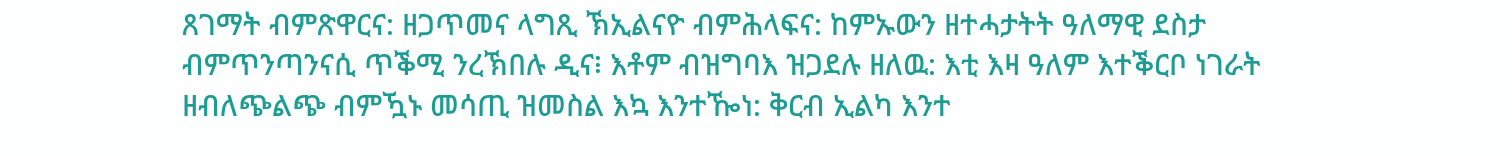ጸገማት ብምጽዋርና: ዘጋጥመና ላግጺ ኽኢልናዮ ብምሕላፍና: ከምኡውን ዘተሓታትት ዓለማዊ ደስታ ብምጥንጣንናሲ ጥቕሚ ንረኽበሉ ዲና፧ እቶም ብዝግባእ ዝጋደሉ ዘለዉ: እቲ እዛ ዓለም እተቕርቦ ነገራት ዘብለጭልጭ ብምዃኑ መሳጢ ዝመስል እኳ እንተዀነ: ቅርብ ኢልካ እንተ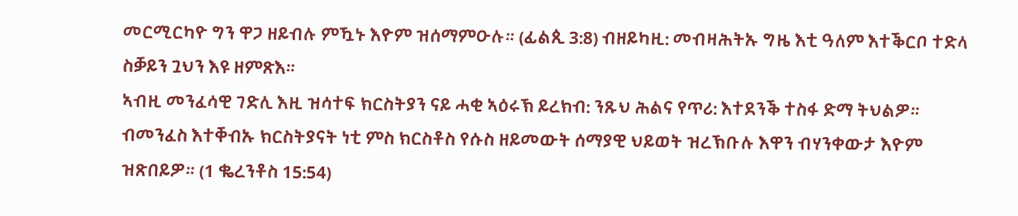መርሚርካዮ ግን ዋጋ ዘይብሉ ምዃኑ እዮም ዝሰማምዑሉ። (ፊልጲ 3:8) ብዘይካዚ: መብዛሕትኡ ግዜ እቲ ዓለም እተቕርቦ ተድላ ስቓይን ጓህን እዩ ዘምጽእ።
ኣብዚ መንፈሳዊ ገድሊ እዚ ዝሳተፍ ክርስትያን ናይ ሓቂ ኣዕሩኽ ይረክብ: ንጹህ ሕልና የጥሪ: እተደንቕ ተስፋ ድማ ትህልዎ። ብመንፈስ እተቐብኡ ክርስትያናት ነቲ ምስ ክርስቶስ የሱስ ዘይመውት ሰማያዊ ህይወት ዝረኽቡሉ እዋን ብሃንቀውታ እዮም ዝጽበይዎ። (1 ቈረንቶስ 15:54)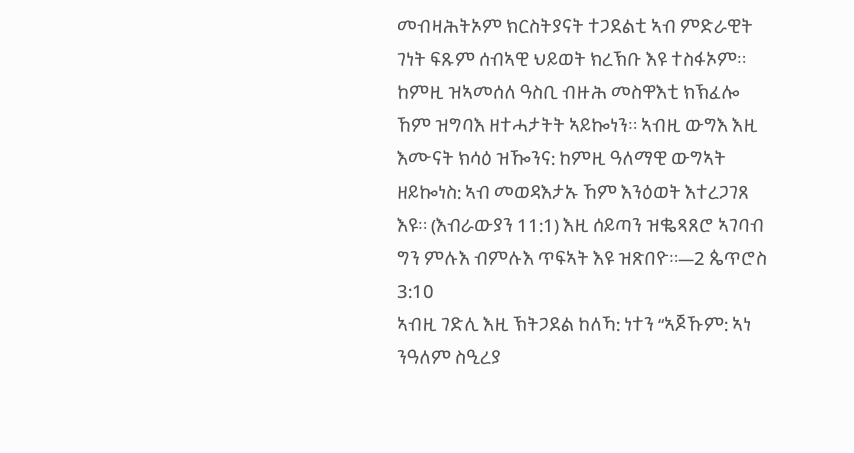መብዛሕትኦም ክርስትያናት ተጋደልቲ ኣብ ምድራዊት ገነት ፍጹም ሰብኣዊ ህይወት ክረኽቡ እዩ ተስፋኦም። ከምዚ ዝኣመሰለ ዓስቢ ብዙሕ መስዋእቲ ክኽፈሎ ኸም ዝግባእ ዘተሓታትት ኣይኰነን። ኣብዚ ውግእ እዚ እሙናት ክሳዕ ዝዀንና: ከምዚ ዓለማዊ ውግኣት ዘይኰነስ: ኣብ መወዳእታኡ ኸም እንዕወት እተረጋገጸ እዩ። (እብራውያን 11:1) እዚ ሰይጣን ዝቈጻጸሮ ኣገባብ ግን ምሉእ ብምሉእ ጥፍኣት እዩ ዝጽበዮ።—2 ጴጥሮስ 3:10
ኣብዚ ገድሊ እዚ ኽትጋደል ከለኻ: ነተን “ኣጆኹም: ኣነ ንዓለም ስዒረያ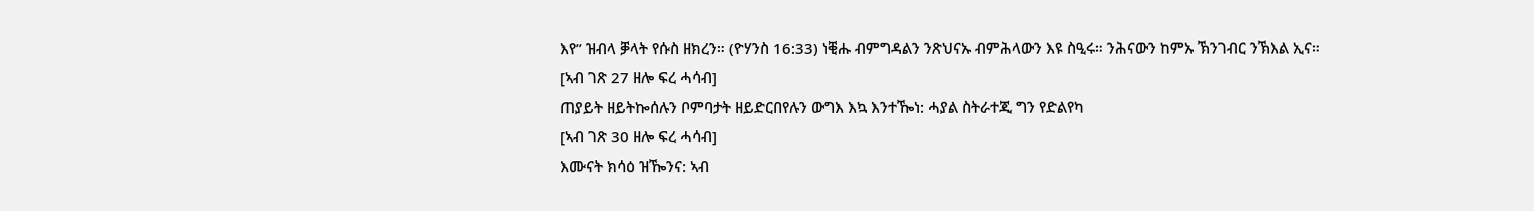እየ” ዝብላ ቓላት የሱስ ዘክረን። (ዮሃንስ 16:33) ነቒሑ ብምግዳልን ንጽህናኡ ብምሕላውን እዩ ስዒሩ። ንሕናውን ከምኡ ኽንገብር ንኽእል ኢና።
[ኣብ ገጽ 27 ዘሎ ፍረ ሓሳብ]
ጠያይት ዘይትኰሰሉን ቦምባታት ዘይድርበየሉን ውግእ እኳ እንተዀነ: ሓያል ስትራተጂ ግን የድልየካ
[ኣብ ገጽ 30 ዘሎ ፍረ ሓሳብ]
እሙናት ክሳዕ ዝዀንና: ኣብ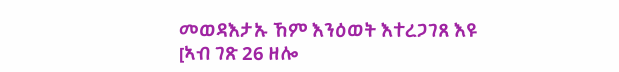መወዳእታኡ ኸም እንዕወት እተረጋገጸ እዩ
[ኣብ ገጽ 26 ዘሎ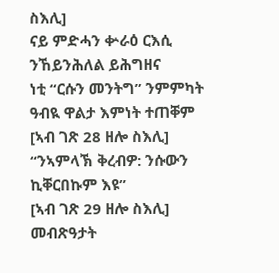ስእሊ]
ናይ ምድሓን ቍራዕ ርእሲ ንኸይንሕለል ይሕግዘና
ነቲ “ርሱን መንትግ” ንምምካት ዓብዪ ዋልታ እምነት ተጠቐም
[ኣብ ገጽ 28 ዘሎ ስእሊ]
“ንኣምላኽ ቅረብዎ: ንሱውን ኪቐርበኩም እዩ”
[ኣብ ገጽ 29 ዘሎ ስእሊ]
መብጽዓታት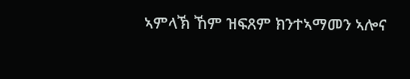ኣምላኽ ኸም ዝፍጸም ክንተኣማመን ኣሎና